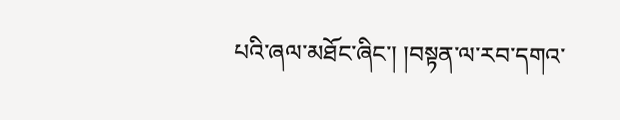པའི་ཞལ་མཐོང་ཞིང་། །བསྟན་ལ་རབ་དགའ་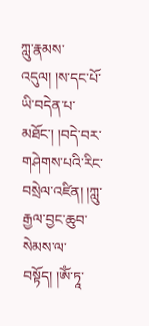ཀླུ་རྣམས་འདུལ། །ས་དང་པོ་ཡི་བདེན་པ་མཐོང་། །བདེ་བར་གཤེགས་པའི་རིང་བསྲེལ་འཛིན། །ཀླུ་རྒྱལ་བྱང་ཆུབ་སེམས་ལ་བསྟོད། །ཨོཾ་ཏཱ་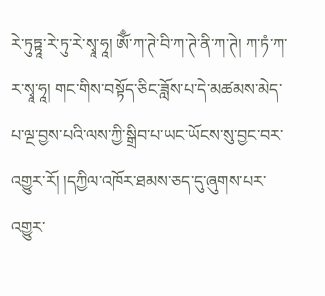རེ་ཏུཏྟཱ་རེ་ཏུ་རེ་སྭཱ་ཧཱ། ཨོྃ་ཀ་ཊེ་བི་ཀ་ཊེ་ནི་ཀ་ཊེ། ཀ་ཏཾ་ཀ་ར་སྭཱ་ཧཱ། གང་གིས་བསྟོད་ཅིང་ཟློས་པ་དེ་མཚམས་མེད་པ་ལྔ་བྱས་པའི་ལས་ཀྱི་སྒྲིབ་པ་ཡང་ཡོངས་སུ་བྱང་བར་འགྱུར་རོ། །དཀྱིལ་འཁོར་ཐམས་ཅད་དུ་ཞུགས་པར་འགྱུར་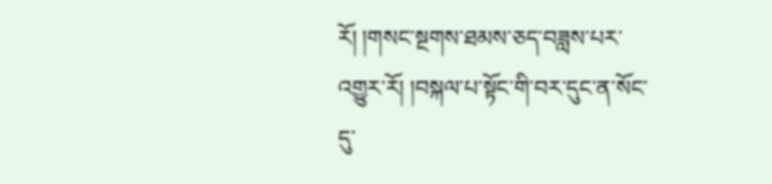རོ། །གསང་སྔགས་ཐམས་ཅད་བཟླས་པར་འགྱུར་རོ། །བསྐལ་པ་སྟོང་གི་བར་དུང་ན་སོང་དུ་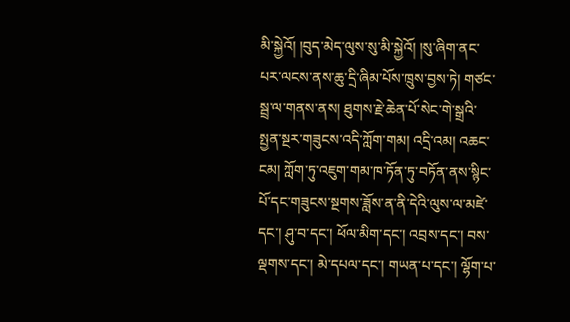མི་སྐྱེའོ། །བུད་མེད་ལུས་སུ་མི་སྐྱེའོ། །སུ་ཞིག་ནང་པར་ལངས་ནས་ཆུ་དྲི་ཞིམ་པོས་ཁྲུས་བྱས་ཏེ། གཙང་སྦྲ་ལ་གནས་ནས། ཐུགས་རྗེ་ཆེན་པོ་སེང་གེ་སྒྲའི་སྤྱན་སྔར་གཟུངས་འདི་ཀློག་གམ། འདྲི་འམ། འཆང་ངམ། ཀློག་ཏུ་འཇུག་གམ་ཁ་ཏོན་ཏུ་བཏོན་ནས་སྙིང་པོ་དང་གཟུངས་སྔགས་ཟློས་ན་ནི་དེའི་ལུས་ལ་མཛེ་དང་། ཤུ་བ་དང་། ཕོལ་མིག་དང་། འབྲས་དང་། བས་ལྡགས་དང་། མེ་དཔལ་དང་། གཡན་པ་དང་། ལྷོག་པ་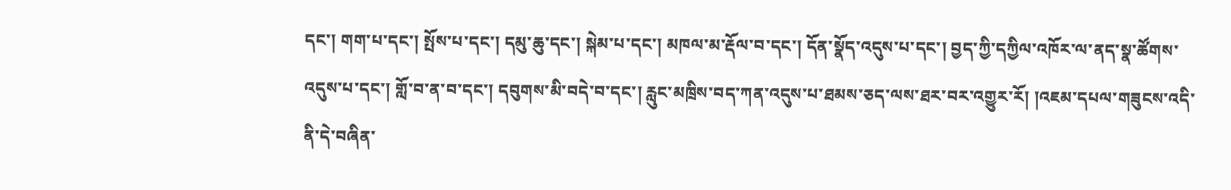དང་། གག་པ་དང་། སྤོས་པ་དང་། དམུ་ཆུ་དང་། སྐེམ་པ་དང་། མཁལ་མ་རྡོལ་བ་དང་། དོན་སྣོད་འདུས་པ་དང་། བྱད་ཀྱི་དཀྱིལ་འཁོར་ལ་ནད་སྣ་ཚོགས་འདུས་པ་དང་། གློ་བ་ན་བ་དང་། དབུགས་མི་བདེ་བ་དང་། རླུང་མཁྲིས་བད་ཀན་འདུས་པ་ཐམས་ཅད་ལས་ཐར་བར་འགྱུར་རོ། །འཇམ་དཔལ་གཟུངས་འདི་ནི་དེ་བཞིན་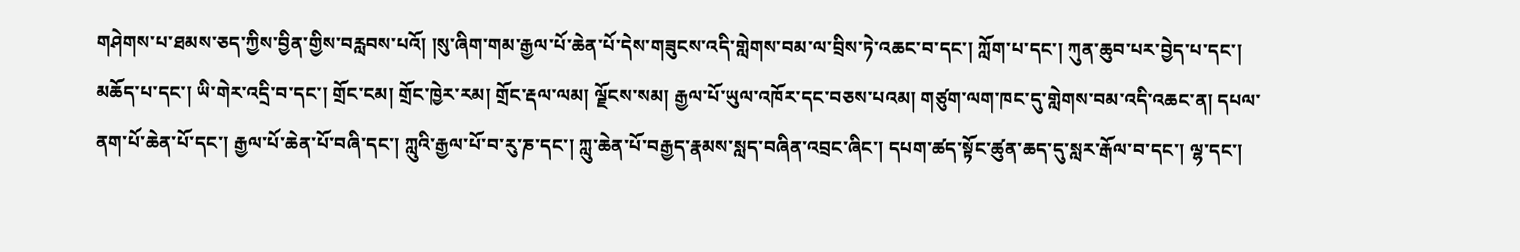གཤེགས་པ་ཐམས་ཅད་ཀྱིས་བྱིན་གྱིས་བརླབས་པའོ། །སུ་ཞིག་གམ་རྒྱལ་པོ་ཆེན་པོ་དེས་གཟུངས་འདི་གླེགས་བམ་ལ་བྲིས་ཏེ་འཆང་བ་དང་། ཀློག་པ་དང་། ཀུན་ཆུབ་པར་བྱེད་པ་དང་། མཆོད་པ་དང་། ཡི་གེར་འདྲི་བ་དང་། གྲོང་ངམ། གྲོང་ཁྱེར་རམ། གྲོང་རྡལ་ལམ། ལྗོངས་སམ། རྒྱལ་པོ་ཡུལ་འཁོར་དང་བཅས་པའམ། གཙུག་ལག་ཁང་དུ་གླེགས་བམ་འདི་འཆང་ན། དཔལ་ནག་པོ་ཆེན་པོ་དང་། རྒྱལ་པོ་ཆེན་པོ་བཞི་དང་། ཀླུའི་རྒྱལ་པོ་བ་རུ་ཎ་དང་། ཀླུ་ཆེན་པོ་བརྒྱད་རྣམས་སླད་བཞིན་འབྲང་ཞིང་། དཔག་ཚད་སྟོང་ཚུན་ཆད་དུ་སླར་རྒོལ་བ་དང་། ལྷ་དང་།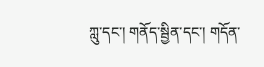ཀླུ་དང་། གནོད་སྦྱིན་དང་། གདོན་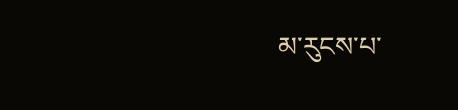མ་རུངས་པ་